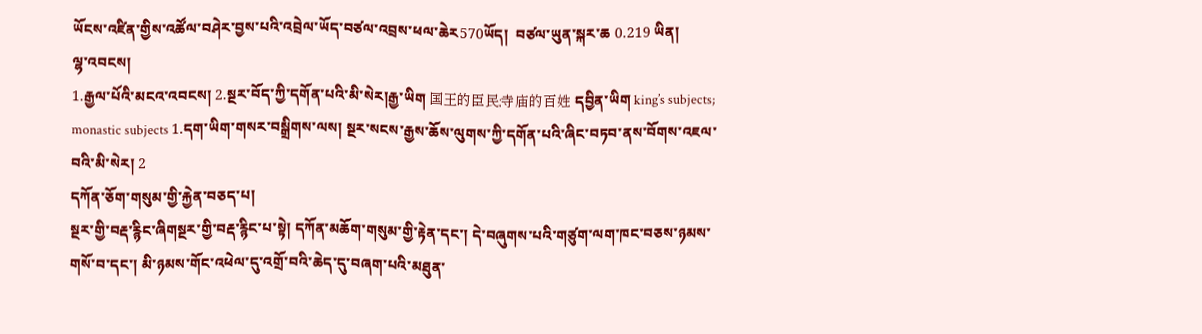ཡོངས་འཛིན་གྱིས་འཚོལ་བཤེར་བྱས་པའི་འབྲེལ་ཡོད་བཙལ་འབྲས་ཕལ་ཆེར570ཡོད།  བཙལ་ཡུན་སྐར་ཆ 0.219 ཡིན།
ལྷ་འབངས།
1.རྒྱལ་པོའི་མངའ་འབངས། 2.སྔར་བོད་ཀྱི་དགོན་པའི་མི་སེར།རྒྱ་ཡིག 国王的臣民;寺庙的百姓 དབྱིན་ཡིག king’s subjects; monastic subjects 1.དག་ཡིག་གསར་བསྒྲིགས་ལས། སྔར་སངས་རྒྱས་ཆོས་ལུགས་ཀྱི་དགོན་པའི་ཞིང་བཏབ་ནས་བོགས་འཇལ་བའི་མི་སེར། 2
དཀོན་ཅོག་གསུམ་གྱི་རྐྱེན་བཅད་པ།
སྔར་གྱི་བརྡ་རྙིང་ཞིགསྔར་གྱི་བརྡ་རྙིང་པ་སྟེ། དཀོན་མཆོག་གསུམ་གྱི་རྟེན་དང་། དེ་བཞུགས་པའི་གཙུག་ལག་ཁང་བཅས་ཉམས་གསོ་བ་དང་། མི་ཉམས་གོང་འཕེལ་དུ་འགྲོ་བའི་ཆེད་དུ་བཞག་པའི་མཐུན་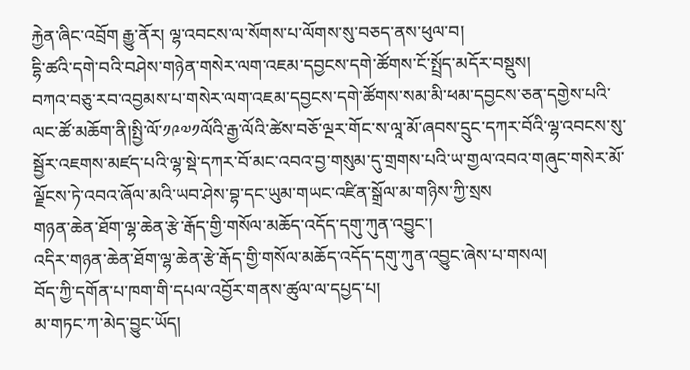རྐྱེན་ཞིང་འབྲོག རྒྱུ་ནོར། ལྷ་འབངས་ལ་སོགས་པ་ལོགས་སུ་བཅད་ནས་ཕུལ་བ།
དྷི་ཚའི་དགེ་བའི་བཤེས་གཉེན་གསེར་ལག་འཇམ་དབྱངས་དགེ་ཚོགས་ངོ་སྤྲོད་མདོར་བསྡུས།
བཀའ་བཅུ་རབ་འབྱམས་པ་གསེར་ལག་འཇམ་དབྱངས་དགེ་ཚོགས་སམ་མི་ཕམ་དབྱངས་ཅན་དགྱེས་པའི་ལང་ཚོ་མཆོག་ནི།སྤྱི་ལོ་༡༩༧༡ལོའི་རྒྱ་ལོའི་ཚེས་བཅོ་ལྔར་གོང་ས་ལཱ་མོ་ཞབས་དྲུང་དཀར་བོའི་ལྷ་འབངས་སུ་སྦྱོར་འཇགས་མཛད་པའི་ལྷ་སྡེ་དཀར་བོ་མང་འབའ་བྱ་གསུམ་དུ་གྲགས་པའི་ཡ་གྱལ་འབའ་གཞུང་གསེར་མོ་ལྗོངས་ཏེ་འབའ་ཞོལ་མའི་ཡབ་ཤེས་བྷ་དང་ཡུམ་གཡང་འཛིན་སྒྲོལ་མ་གཉིས་ཀྱི་སྲས
གཉན་ཆེན་ཐོག་ལྷ་ཆེན་རྩེ་རྒོད་གྱི་གསོལ་མཆོད་འདོད་དགུ་ཀུན་འབྱུང་།
འདིར་གཉན་ཆེན་ཐོག་ལྷ་ཆེན་རྩེ་རྒོད་གྱི་གསོལ་མཆོད་འདོད་དགུ་ཀུན་འབྱུང་ཞེས་པ་གསལ།
བོད་ཀྱི་དགོན་པ་ཁག་གི་དཔལ་འབྱོར་གནས་ཚུལ་ལ་དཔྱད་པ།
མ་གཏང་ཀ་མེད་བྱུང་ཡོད།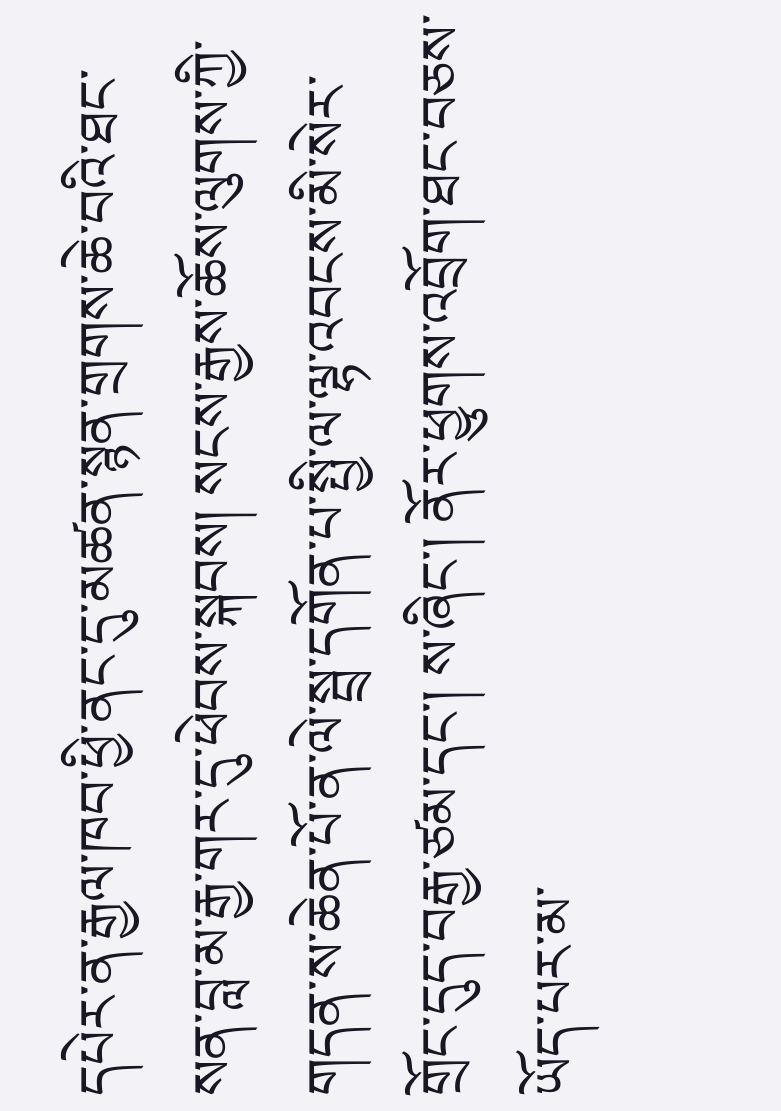དཔེར་ན་རྒྱལ་ཁབ་ཕྱི་ནང་དུ་མཚན་སྙན་གྲགས་ཆེ་བའི་ཐང་སན་བླ་མ་རྒྱ་གར་དུ་ཕེབས་སྐབས། སངས་རྒྱས་ཆོས་ལུགས་ཀྱི་གདན་ས་ཆེན་པོ་ན་ལེ་སྦྲ་དགོན་པ་སྤྱི་ལ་ལྷ་འབངས་མི་སེར་གྲོང་དུད་བརྒྱ་ཙམ་དང་། ས་ཞིང་། ནོར་ཕྱུགས་འབྲོག་ཐང་བཅས་ཡོད་པར་མ་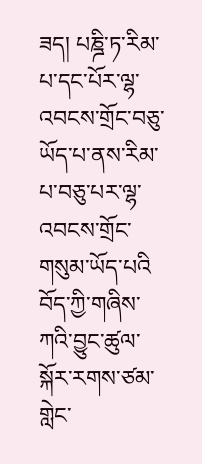ཟད། པཎྜི་ཏ་རིམ་པ་དང་པོར་ལྷ་འབངས་གྲོང་བཅུ་ཡོད་པ་ནས་རིམ་པ་བཅུ་པར་ལྷ་འབངས་གྲོང་གསུམ་ཡོད་པའི
བོད་ཀྱི་གཞིས་ཀའི་བྱུང་ཚུལ་སྐོར་རགས་ཙམ་གླེང་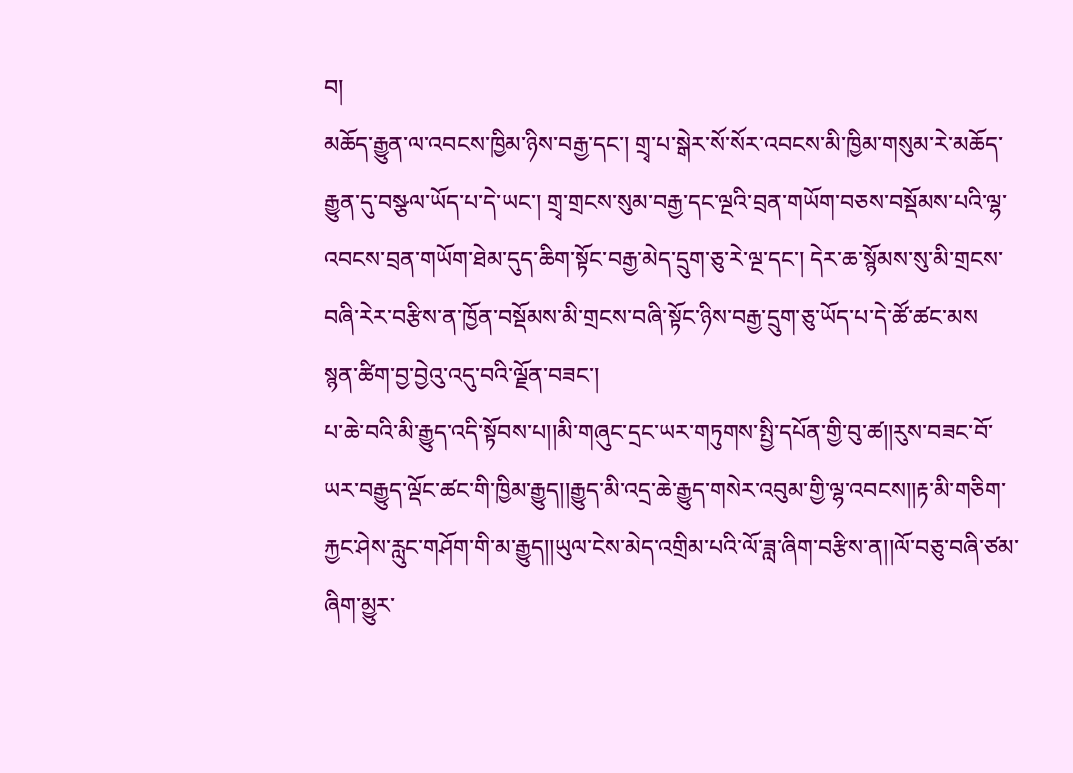བ།
མཆོད་རྒྱུན་ལ་འབངས་ཁྱིམ་ཉིས་བརྒྱ་དང་། གྲྭ་པ་སྒེར་སོ་སོར་འབངས་མི་ཁྱིམ་གསུམ་རེ་མཆོད་རྒྱུན་དུ་བསྩལ་ཡོད་པ་དེ་ཡང་། གྲྭ་གྲངས་སུམ་བརྒྱ་དང་ལྔའི་བྲན་གཡོག་བཅས་བསྡོམས་པའི་ལྷ་འབངས་བྲན་གཡོག་ཐེམ་དུད་ཆིག་སྟོང་བརྒྱ་མེད་དྲུག་ཅུ་རེ་ལྔ་དང་། དེར་ཆ་སྙོམས་སུ་མི་གྲངས་བཞི་རེར་བརྩིས་ན་ཁྱོན་བསྡོམས་མི་གྲངས་བཞི་སྟོང་ཉིས་བརྒྱ་དྲུག་ཅུ་ཡོད་པ་དེ་ཚོ་ཚང་མས
སྙན་ཚིག་བྱ་བྱེའུ་འདུ་བའི་ལྗོན་བཟང་།
པ་ཆེ་བའི་མི་རྒྱུད་འདི་སྟོབས་པ།།མི་གཞུང་དྲང་ཡར་གཏུགས་སྤྱི་དཔོན་གྱི་བུ་ཚ།།རུས་བཟང་བོ་ཡར་བརྒྱུད་ལྡོང་ཚང་གི་ཁྱིམ་རྒྱུད།།རྒྱུད་མི་འདྲ་ཆེ་རྒྱུད་གསེར་འབུམ་གྱི་ལྷ་འབངས།།རྟ་མི་གཅིག་རྐྱང་ཤེས་རླུང་གཤོག་གི་མ་རྒྱུད།།ཡུལ་ངེས་མེད་འགྲིམ་པའི་ལོ་ཟླ་ཞིག་བརྩིས་ན།།ལོ་བཅུ་བཞི་ཙམ་ཞིག་མྱུར་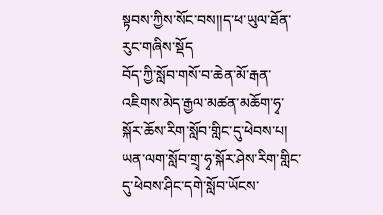སྟབས་ཀྱིས་སོང་བས།།ད་ཕ་ཡུལ་ཐོན་རུང་གཞིས་སྡོད
བོད་ཀྱི་སློབ་གསོ་བ་ཆེན་མོ་རྒན་འཇིགས་མེད་རྒྱལ་མཚན་མཆོག་ཧྭ་སྐོར་ཆོས་རིག་སློབ་གླིང་དུ་ཕེབས་པ།
ཡན་ལག་སློབ་གྲྭ་ཧྭ་སྐོར་ཤེས་རིག་གླིང་དུ་ཕེབས་ཤིང་དགེ་སློབ་ཡོངས་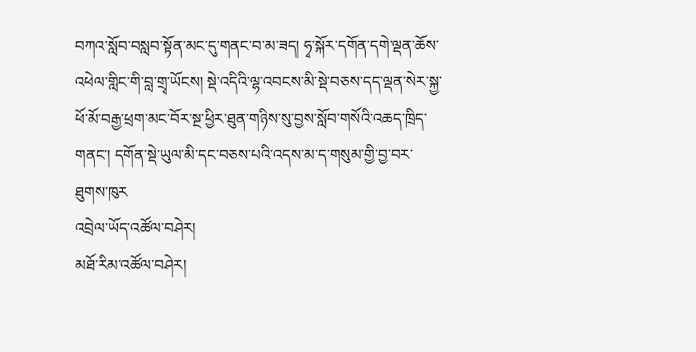བཀའ་སློབ་བསླབ་སྟོན་མང་དུ་གནང་བ་མ་ཟད། ཧྭ་སྐོར་དགོན་དགེ་ལྡན་ཆོས་འཕེལ་གླིང་གི་བླ་གྲྭ་ཡོངས། སྡེ་འདིའི་ལྷ་འབངས་མི་སྡེ་བཅས་དད་ལྡན་སེར་སྐྱ་ཕོ་མོ་བརྒྱ་ཕྲག་མང་བོར་སྔ་ཕྱིར་ཐུན་གཉིས་སུ་བྱས་སློབ་གསོའི་འཆད་ཁྲིད་གནང་། དགོན་སྡེ་ཡུལ་མི་དང་བཅས་པའི་འདས་མ་ད་གསུམ་གྱི་བྱ་བར་ཐུགས་ཁུར
འབྲེལ་ཡོད་འཚོལ་བཤེར།
མཐོ་རིམ་འཚོལ་བཤེར།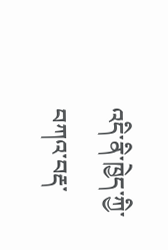འདི་ནི་ཁྱེད་ཀྱི་བཀའ་བརྡ་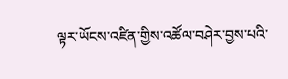ལྟར་ཡོངས་འཛིན་གྱིས་འཚོལ་བཤེར་བྱས་པའི་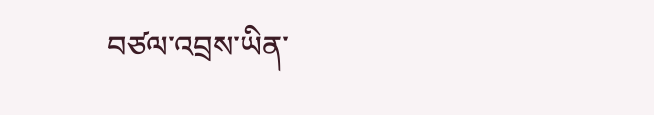བཙལ་འབྲས་ཡིན་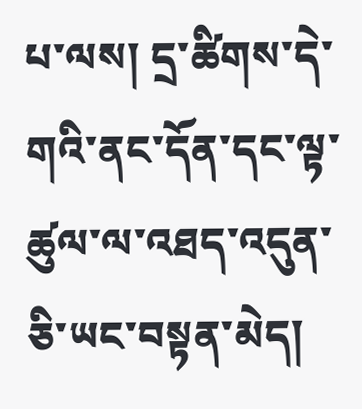པ་ལས། དྲ་ཚིགས་དེ་གའི་ནང་དོན་དང་ལྟ་ཚུལ་ལ་འཐད་འདུན་ཅི་ཡང་བསྟན་མེད།